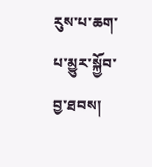རུས་པ་ཆག་པ་མྱུར་སྐྱོབ་བྱ་ཐབས།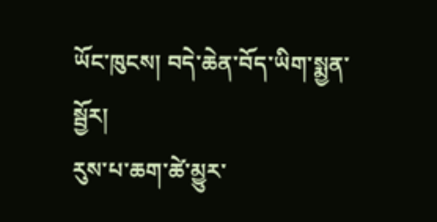ཡོང་ཁུངས། བདེ་ཆེན་བོད་ཡིག་སྨྱན་སྦྱོར།
རུས་པ་ཆག་ཚེ་མྱུར་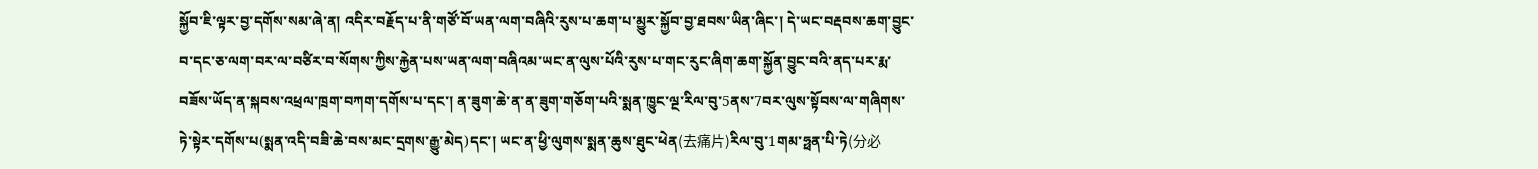སྐྱོབ་ཇི་ལྟར་བྱ་དགོས་སམ་ཞེ་ན། འདིར་བརྗོད་པ་ནི་གཙོ་བོ་ཡན་ལག་བཞིའི་རུས་པ་ཆག་པ་མྱུར་སྐྱོབ་བྱ་ཐབས་ཡིན་ཞིང་། དེ་ཡང་བརྡབས་ཆག་བྱུང་བ་དང་ཅ་ལག་བར་ལ་བཙིར་བ་སོགས་ཀྱིས་རྐྱེན་པས་ཡན་ལག་བཞིའམ་ཡང་ན་ལུས་པོའི་རུས་པ་གང་རུང་ཞིག་ཆག་སྐྱོན་བྱུང་བའི་ནད་པར་རྨ་བཟོས་ཡོད་ན་སྐབས་འཕྲལ་ཁྲག་བཀག་དགོས་པ་དང་། ན་ཟུག་ཆེ་ན་ན་ཟུག་གཅོག་པའི་སྨན་ཁྱུང་ལྔ་རིལ་བུ་5ནས་7བར་ལུས་སྟོབས་ལ་གཞིགས་ཏེ་སྟེར་དགོས་པ(སྨན་འདི་བཟི་ཆེ་བས་མང་དྲགས་རྒྱུ་མེད)དང་། ཡང་ན་ཕྱི་ལུགས་སྨན་ཆུས་ཐུང་ཕེན(去痛片)རིལ་བུ་1གམ་ཧྥན་པི་ཏེ(分必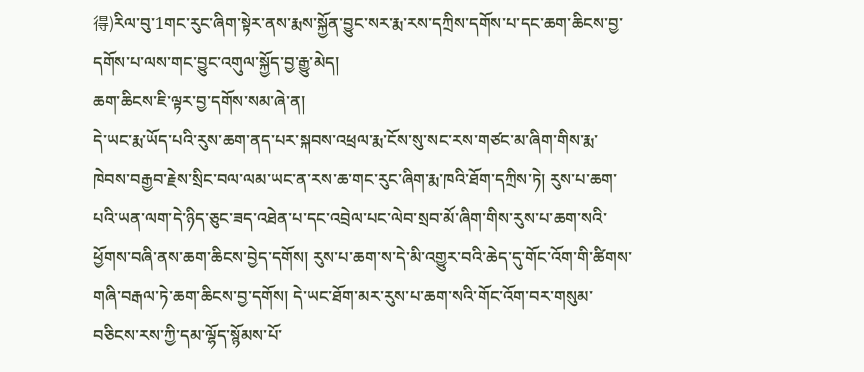得)རིལ་བུ་1གང་རུང་ཞིག་སྟེར་ནས་རྨས་སྐྱོན་བྱུང་སར་རྨ་རས་དཀྲིས་དགོས་པ་དང་ཆག་ཆིངས་བྱ་དགོས་པ་ལས་གང་བྱུང་འགུལ་སྐྱོད་བྱ་རྒྱུ་མེད།
ཆག་ཆིངས་ཇི་ལྟར་བྱ་དགོས་སམ་ཞེ་ན།
དེ་ཡང་རྨ་ཡོད་པའི་རུས་ཆག་ནད་པར་སྐབས་འཕྲལ་རྨ་ངོས་སུ་སང་རས་གཙང་མ་ཞིག་གིས་རྨ་ཁེབས་བརྒྱབ་རྗེས་སྲིང་བལ་ལམ་ཡང་ན་རས་ཆ་གང་རུང་ཞིག་རྨ་ཁའི་ཐོག་དཀྲིས་ཏེ། རུས་པ་ཆག་པའི་ཡན་ལག་དེ་ཉིད་ཅུང་ཟད་འཐེན་པ་དང་འབྲེལ་པང་ལེབ་སྲབ་མོ་ཞིག་གིས་རུས་པ་ཆག་སའི་ཕྱོགས་བཞི་ནས་ཆག་ཆིངས་བྱེད་དགོས། རུས་པ་ཆག་ས་དེ་མི་འགྱུར་བའི་ཆེད་དུ་གོང་འོག་གི་ཚིགས་གཞི་བརྒལ་ཏེ་ཆག་ཆིངས་བྱ་དགོས། དེ་ཡང་ཐོག་མར་རུས་པ་ཆག་སའི་གོང་འོག་བར་གསུམ་བཅིངས་རས་ཀྱི་དམ་ལྷོད་སྙོམས་པོ་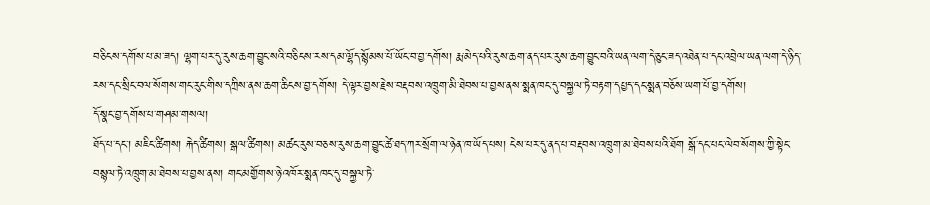བཅིངས་དགོས་པ་མ་ཟད། ལྷག་པར་དུ་རུས་ཆག་བྱུང་སའི་བཅིངས་རས་དམ་ལྷོད་སྙོམས་པོ་ཡོང་བ་བྱ་དགོས། རྨ་མེད་པའི་རུས་ཆག་ནད་པར་རུས་ཆག་བྱུང་བའི་ཡན་ལག་དེ་ཅུང་ཟད་འཐེན་པ་དང་འབྲེལ་ཡན་ལག་དེ་ཉིད་རས་དང་སྲིང་བལ་སོགས་གང་རུང་གིས་དཀྲིས་ནས་ཆག་ཆིངས་བྱ་དགོས། དེ་ལྟར་བྱས་རྗེས་བརྡབས་འཁྲུག་མི་ཐེབས་པ་བྱས་ནས་སྨན་ཁང་དུ་བསྐྱལ་ཏེ་བརྟག་དཔྱད་དང་སྨན་བཅོས་ཡག་པོ་བྱ་དགོས།
དོ་སྣང་བྱ་དགོས་པ་གཤམ་གསལ།
ཐོད་པ་དང་། མཇིང་ཚིགས། རྐེད་ཚིགས། སྒལ་ཚིགས། མཚང་རུས་བཅས་རུས་ཆག་བྱུང་ཚེ་ཐད་ཀར་སྲོག་ལ་ཉེན་ཁ་ཡོད་པས། ངེས་པར་དུ་ནད་པ་བརྡབས་འཁྲུག་མ་ཐེབས་པའི་ཐོག སྒོ་དང་པང་ལེབ་སོགས་ཀྱི་སྟེང་བསྙལ་ཏེ་འཁྲུག་མ་ཐེབས་པ་བྱས་ནས། གང་མགྱོགས་ཉེ་འཁོར་སྨན་ཁང་དུ་བསྐྱལ་ཏེ་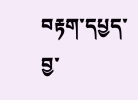བརྟག་དཔྱད་བྱ་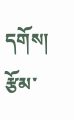དགོས།
རྩོམ་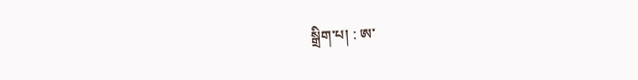སྒྲིག་པ། : ཨ་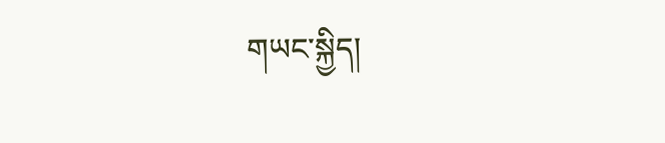གཡང་སྐྱིད།